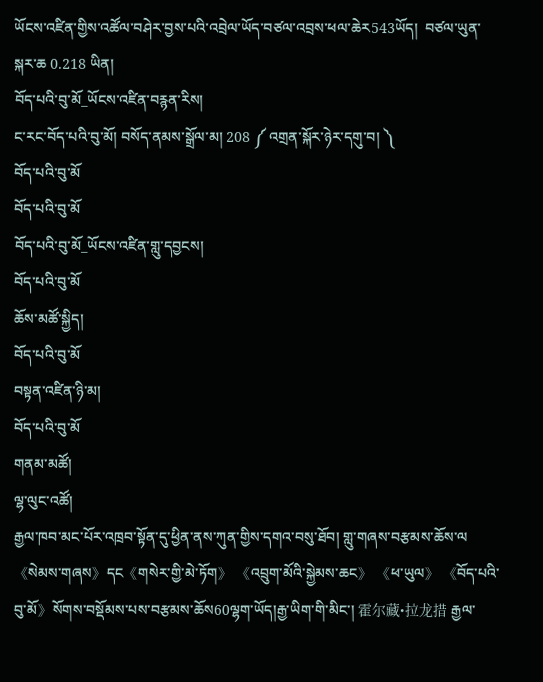ཡོངས་འཛིན་གྱིས་འཚོལ་བཤེར་བྱས་པའི་འབྲེལ་ཡོད་བཙལ་འབྲས་ཕལ་ཆེར543ཡོད།  བཙལ་ཡུན་སྐར་ཆ 0.218 ཡིན།
བོད་པའི་བུ་མོ_ཡོངས་འཛིན་བརྙན་རིས།
ང་རང་བོད་པའི་བུ་མོ། བསོད་ནམས་སྒྲོལ་མ། 208 ༼ འགྲན་སྐོར་ཉེར་དགུ་བ། ༽
བོད་པའི་བུ་མོ
བོད་པའི་བུ་མོ
བོད་པའི་བུ་མོ_ཡོངས་འཛིན་གླུ་དབྱངས།
བོད་པའི་བུ་མོ
ཆོས་མཚོ་སྐྱིད།
བོད་པའི་བུ་མོ
བསྟན་འཛིན་ཉི་མ།
བོད་པའི་བུ་མོ
གནམ་མཚོ།
ལྷ་ལུང་འཚོ།
རྒྱལ་ཁབ་མང་པོར་འཁྲབ་སྟོན་དུ་ཕྱིན་ནས་ཀུན་གྱིས་དགའ་བསུ་ཐོབ། གླུ་གཞས་བརྩམས་ཆོས་ལ《སེམས་གཞས》དང《གསེར་གྱི་མེ་ཏོག》 《འབྲུག་མོའི་སྐྱེམས་ཆང》 《ཕ་ཡུལ》 《བོད་པའི་བུ་མོ》སོགས་བསྡོམས་པས་བརྩམས་ཆོས60ལྷག་ཡོད།རྒྱ་ཡིག་གི་མིང་། 霍尔藏•拉龙措 རྒྱལ་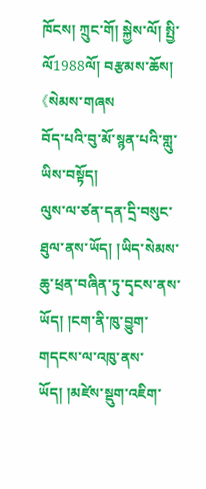ཁོངས། ཀྲུང་གོ། སྐྱེས་ལོ། སྤྱི་ལོ1988ལོ། བརྩམས་ཆོས། 《སེམས་གཞས
བོད་པའི་བུ་མོ་སྙན་པའི་གླུ་ཡིས་བསྟོད།
ལུས་ལ་ཙན་དན་དྲི་བསུང་ཐུལ་ནས་ཡོད། །ཡིད་སེམས་ཆུ་ཕྲན་བཞིན་ཏུ་དྭངས་ནས་ཡོད། །ངག་ནི་ཁུ་བྱུག་གདངས་ལ་འཁུ་ནས་ཡོད། །མཛེས་སྡུག་འཇིག་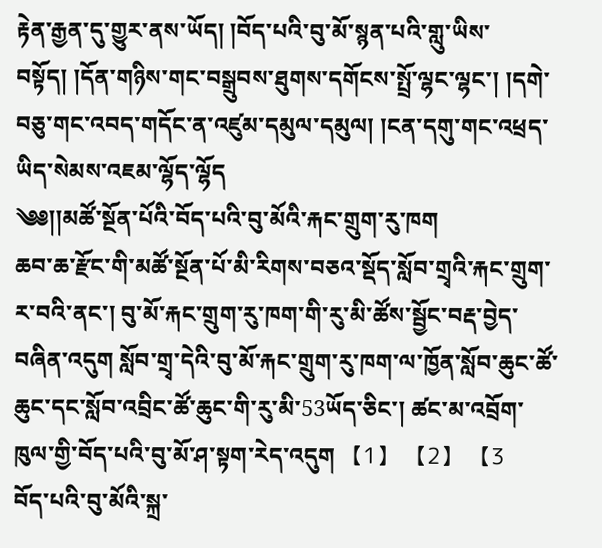རྟེན་རྒྱན་དུ་གྱུར་ནས་ཡོད། །བོད་པའི་བུ་མོ་སྙན་པའི་གླུ་ཡིས་བསྟོད། །དོན་གཉིས་གང་བསྒྲུབས་ཐུགས་དགོངས་སྤྲོ་ལྷང་ལྷང་། །དགེ་བཅུ་གང་འབད་གདོང་ན་འཛུམ་དམུལ་དམུལ། །ངན་དགུ་གང་འཕྲད་ཡིད་སེམས་འཇམ་ལྷོད་ལྷོད
༄༅།།མཚོ་སྔོན་པོའི་བོད་པའི་བུ་མོའི་རྐང་གྲུག་རུ་ཁག
ཆབ་ཆ་རྫོང་གི་མཚོ་སྔོན་པོ་མི་རིགས་བཅའ་སྡོད་སློབ་གྲྭའི་རྐང་གྲུག་ར་བའི་ནང་། བུ་མོ་རྐང་གྲུག་རུ་ཁག་གི་རུ་མི་ཚོས་སྦྱོང་བརྡ་བྱེད་བཞིན་འདུག སློབ་གྲྭ་དེའི་བུ་མོ་རྐང་གྲུག་རུ་ཁག་ལ་ཁྱོན་སློབ་ཆུང་ཚོ་ཆུང་དང་སློབ་འབྲིང་ཚོ་ཆུང་གི་རུ་མི་53ཡོད་ཅིང་། ཚང་མ་འབྲོག་ཁུལ་གྱི་བོད་པའི་བུ་མོ་ཤ་སྟག་རེད་འདུག 【1】 【2】 【3
བོད་པའི་བུ་མོའི་སྐྲ་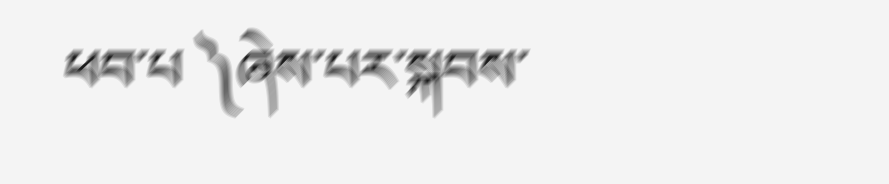ཕབ་པ ༽ཞེས་པར་སྐབས་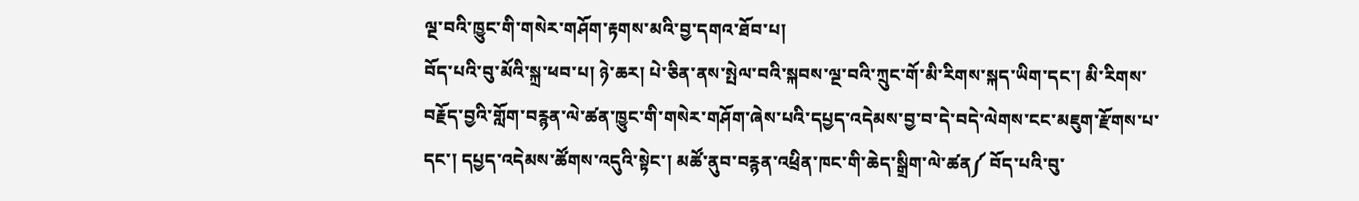ལྔ་བའི་ཁྱུང་གི་གསེར་གཤོག་རྟགས་མའི་བྱ་དགའ་ཐོབ་པ།
བོད་པའི་བུ་མོའི་སྐྲ་ཕབ་པ། ཉེ་ཆར། པེ་ཅིན་ནས་སྤེལ་བའི་སྐབས་ལྔ་བའི་ཀྲུང་གོ་མི་རིགས་སྐད་ཡིག་དང་། མི་རིགས་བརྗོད་བྱའི་གློག་བརྙན་ལེ་ཚན་ཁྱུང་གི་གསེར་གཤོག་ཞེས་པའི་དཔྱད་འདེམས་བྱ་བ་དེ་བདེ་ལེགས་ངང་མཇུག་རྫོགས་པ་དང་། དཔྱད་འདེམས་ཚོགས་འདུའི་སྟེང་། མཚོ་ནུབ་བརྙན་འཕྲིན་ཁང་གི་ཆེད་སྒྲིག་ལེ་ཚན༼ བོད་པའི་བུ་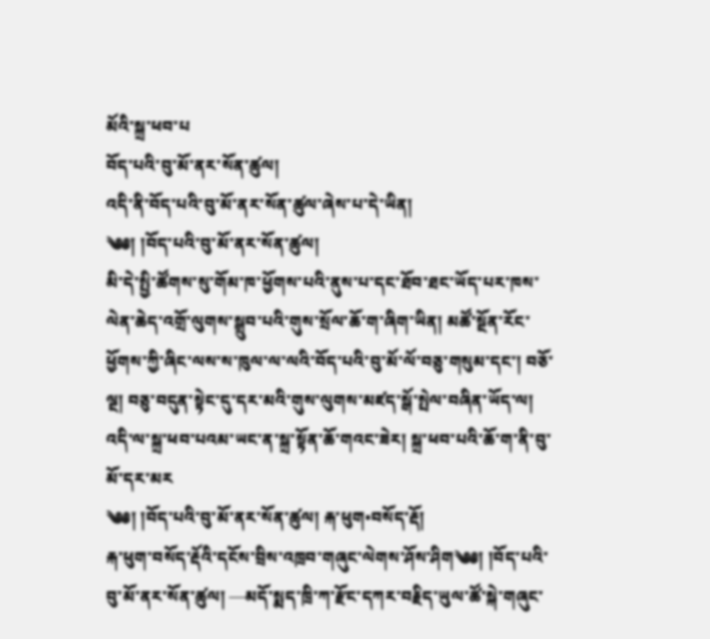མོའི་སྐྲ་ཕབ་པ
བོད་པའི་བུ་མོ་ནར་སོན་ཚུལ།
འདི་ནི་བོད་པའི་བུ་མོ་ནར་སོན་ཚུལ་ཞེས་པ་དེ་ཡིན།
༄༅། །བོད་པའི་བུ་མོ་ནར་སོན་ཚུལ།
མི་དེ་སྤྱི་ཚོགས་སུ་གོམ་ཁ་ཕྱོགས་པའི་ནུས་པ་དང་ཐོབ་ཐང་ཡོད་པར་ཁས་ལེན་ཆེད་འགྲོ་ལུགས་སྒྲུབ་པའི་གུས་སྲོལ་ཆོ་ག་ཞིག་ཡིན། མཚོ་སྔོན་རོང་ཕྱོགས་ཀྱི་ཞིང་ལས་ས་ཁུལ་ལ་ལའི་བོད་པའི་བུ་མོ་ལོ་བཅུ་གསུམ་དང་། བཅོ་ལྔ། བཅུ་བདུན་སྟེང་དུ་དར་མའི་གུས་ལུགས་མཛད་སྒོ་སྤེལ་བཞིན་ཡོད་ལ། འདི་ལ་སྐྲ་ཕབ་པའམ་ཡང་ན་སྐྲ་སྟོན་ཆོ་གའང་ཟེར། སྐྲ་ཕབ་པའི་ཆོ་ག་ནི་བུ་མོ་དར་མར
༄༅། །བོད་པའི་བུ་མོ་ནར་སོན་ཚུལ། རྐ་ཕུག•བསོད་རྡོ།
རྐ་ཕུག་བསོད་རྡོའི་དངོས་བྲིས་འཁྲབ་གཞུང་ལེགས་ཤོས་ཤིག༄༅། །བོད་པའི་བུ་མོ་ནར་སོན་ཚུལ། —མདོ་སྨད་ཁྲི་ཀ་རྫོང་དཀར་བརྗིད་ཡུལ་ཚོ་སྐེ་གཞུང་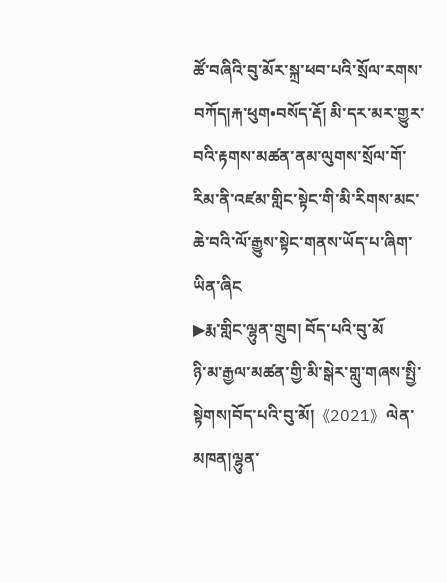ཚོ་བཞིའི་བུ་མོར་སྐྲ་ཕབ་པའི་སྲོལ་རགས་བཀོད།རྐ་ཕུག•བསོད་རྡོ། མི་དར་མར་གྱུར་བའི་རྟགས་མཚན་ནམ་ལུགས་སྲོལ་གོ་རིམ་ནི་འཛམ་གླིང་སྟེང་གི་མི་རིགས་མང་ཆེ་བའི་ལོ་རྒྱུས་སྟེང་གནས་ཡོད་པ་ཞིག་ཡིན་ཞིང
▶རྨ་གླིང་ལྷུན་གྲུབ། བོད་པའི་བུ་མོ
ཉི་མ་རྒྱལ་མཚན་གྱི་མི་སྒེར་གླུ་གཞས་སྤྱི་སྟེགས།བོད་པའི་བུ་མོ།《2021》ལེན་མཁན།ལྷུན་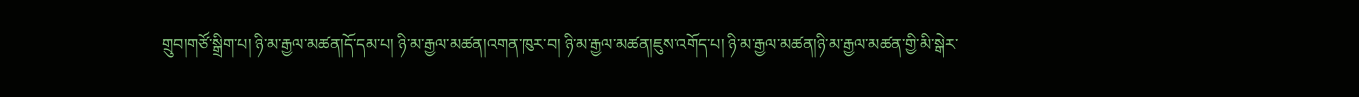གྲུབ།གཙོ་སྒྲིག་པ། ཉི་མ་རྒྱལ་མཚན།དོ་དམ་པ། ཉི་མ་རྒྱལ་མཚན།འགན་ཁུར་བ། ཉི་མ་རྒྱལ་མཚན།ཇུས་འགོད་པ། ཉི་མ་རྒྱལ་མཚན།ཉི་མ་རྒྱལ་མཚན་གྱི་མི་སྒེར་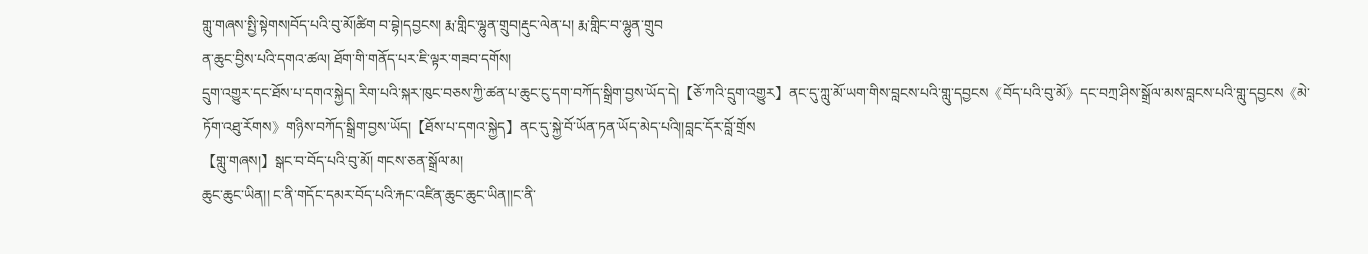གླུ་གཞས་སྤྱི་སྟེགས།བོད་པའི་བུ་མོ།ཚིག བ་བྷེ།དབྱངས། རྨ་གླིང་ལྷུན་གྲུབ།རྡུང་ལེན་པ། རྨ་གླིང་བ་ལྷུན་གྲུབ
ན་ཆུང་བྱིས་པའི་དགའ་ཚལ། ཐོག་གི་གནོད་པར་ཇི་ལྟར་གཟབ་དགོས།
དྲུག་འགྱུར་དང་ཐོས་པ་དགའ་སྐྱེད། རིག་པའི་སྐར་ཁུང་བཅས་ཀྱི་ཚན་པ་ཆུང་ངུ་དག་བཀོད་སྒྲིག་བྱས་ཡོད་དེ།【ཅོ་ཀའི་དྲུག་འགྱུར】ནང་དུ་ཀླུ་མོ་ཡག་གིས་བླངས་པའི་གླུ་དབྱངས《བོད་པའི་བུ་མོ》དང་བཀྲ་ཤིས་སྒྲོལ་མས་བླངས་པའི་གླུ་དབྱངས《མེ་ཏོག་འཐུ་རོགས》གཉིས་བཀོད་སྒྲིག་བྱས་ཡོད།【ཐོས་པ་དགའ་སྐྱེད】ནང་དུ་སྐྱེ་བོ་ཡོན་ཏན་ཡོད་མེད་པའི།།བླང་དོར་བློ་གྲོས
【གླུ་གཞས།】སྒང་བ་བོད་པའི་བུ་མོ། གངས་ཅན་སྒྲོལ་མ།
ཆུང་ཆུང་ཡིན།། ང་ནི་གདོང་དམར་བོད་པའི་རྐང་འཛིན་ཆུང་ཆུང་ཡིན།།ང་ནི་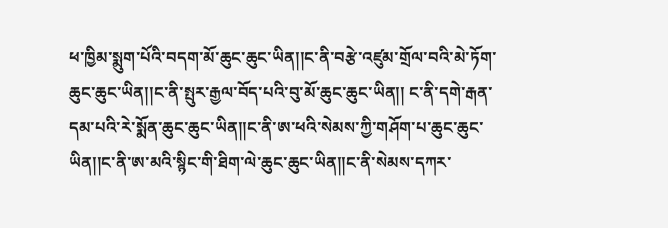ཕ་ཁྱིམ་སྨུག་པོའི་བདག་མོ་ཆུང་ཆུང་ཡིན།།ང་ནི་བརྩེ་འཛུམ་གྲོལ་བའི་མེ་ཏོག་ཆུང་ཆུང་ཡིན།།ང་ནི་སྤུར་རྒྱལ་བོད་པའི་བུ་མོ་ཆུང་ཆུང་ཡིན།། ང་ནི་དགེ་རྒན་དམ་པའི་རེ་སྨོན་ཆུང་ཆུང་ཡིན།།ང་ནི་ཨ་ཕའི་སེམས་ཀྱི་གཤོག་པ་ཆུང་ཆུང་ཡིན།།ང་ནི་ཨ་མའི་སྙིང་གི་ཐིག་ལེ་ཆུང་ཆུང་ཡིན།།ང་ནི་སེམས་དཀར་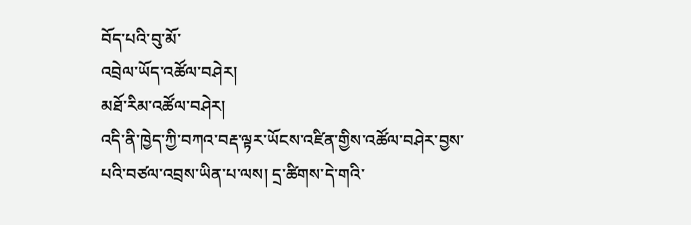བོད་པའི་བུ་མོ་
འབྲེལ་ཡོད་འཚོལ་བཤེར།
མཐོ་རིམ་འཚོལ་བཤེར།
འདི་ནི་ཁྱེད་ཀྱི་བཀའ་བརྡ་ལྟར་ཡོངས་འཛིན་གྱིས་འཚོལ་བཤེར་བྱས་པའི་བཙལ་འབྲས་ཡིན་པ་ལས། དྲ་ཚིགས་དེ་གའི་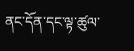ནང་དོན་དང་ལྟ་ཚུལ་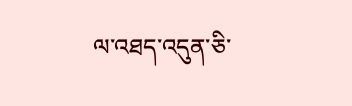ལ་འཐད་འདུན་ཅི་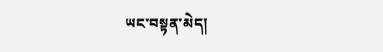ཡང་བསྟན་མེད།